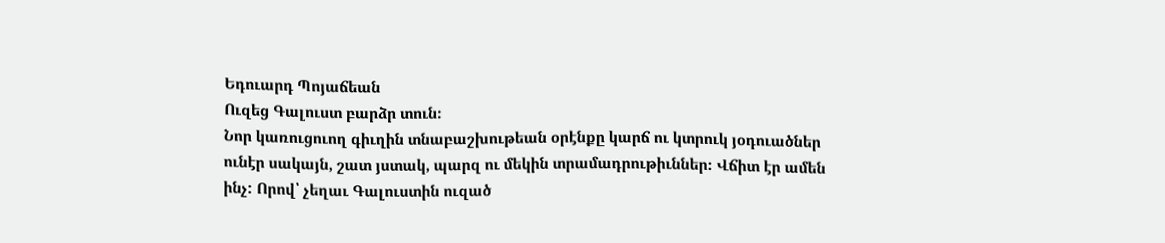Եդուարդ Պոյաճեան
Ուզեց Գալուստ բարձր տուն։
Նոր կառուցուող գիւղին տնաբաշխութեան օրէնքը կարճ ու կտրուկ յօդուածներ ունէր սակայն, շատ յստակ, պարզ ու մեկին տրամադրութիւններ։ Վճիտ էր ամեն ինչ: Որով՝ չեղաւ Գալուստին ուզած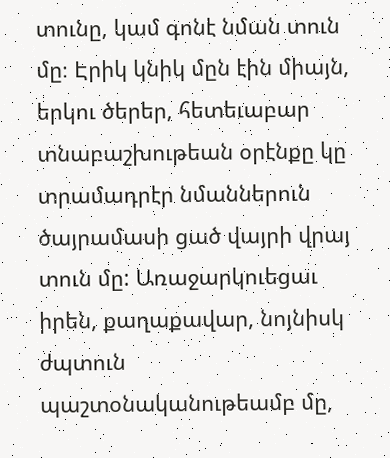տունը, կամ գոնէ նման տուն մը։ Էրիկ կնիկ մըն էին միայն, երկու ծերեր, հետեւաբար տնաբաշխութեան օրէնքը կը տրամադրէր նմաններուն ծայրամասի ցած վայրի վրայ տուն մը: Առաջարկուեցաւ իրեն, քաղաքավար, նոյնիսկ ժպտուն պաշտօնականութեամբ մը,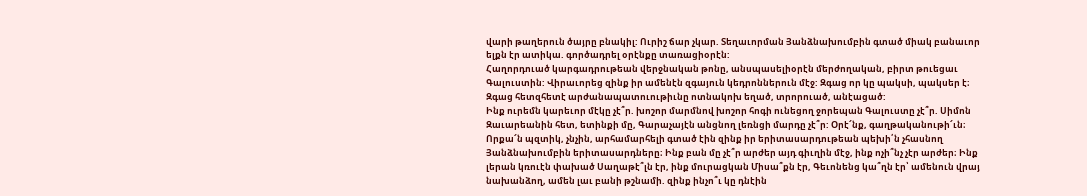վարի թաղերուն ծայրը բնակիլ: Ուրիշ ճար չկար. Տեղաւորման Յանձնախումբին գտած միակ բանաւոր ելքն էր ատիկա. գործադրել օրէնքը տառացիօրէն:
Հաղորդուած կարգադրութեան վերջնական թոնը, անսպասելիօրէն մերժողական, բիրտ թուեցաւ Գալուստին: Վիրաւորեց զինք իր ամենէն զգայուն կեդրոններուն մէջ: Զգաց որ կը պակսի, պակսեր է։ Զգաց հետզհետէ արժանապատուութիւնը ոտնակոխ եղած, տրորուած, անէացած:
Ինք ուրեմն կարեւոր մէկը չէ՞ր. խոշոր մարմնով խոշոր հոգի ունեցող ջորեպան Գալուստը չէ՞ր. Սիմոն Զաւարեանին հետ, ետինքի մը, Գարաչայէն անցնող լեռնցի մարդը չէ՞ր: Օրէ՜նք, գաղթականութի՜ւն։ Որքա՜ն պզտիկ, չնչին, արհամարհելի գտած էին զինք իր երիտասարդութեան պեխի՛ն չհասնող Յանձնախումբին երիտասարդները։ Ինք բան մը չէ՞ր արժեր այդ գիւղին մէջ, ինք ոչի՞նչ չէր արժեր։ Ինք լերան կռուէն փախած Սաղաթէ՞լն էր, ինք մուրացկան Միսա՞քն էր, Գեւոնենց կա՞ղն էր՝ ամենուն վրայ նախանձող, ամեն լաւ բանի թշնամի. զինք ինչո՞ւ կը դնէին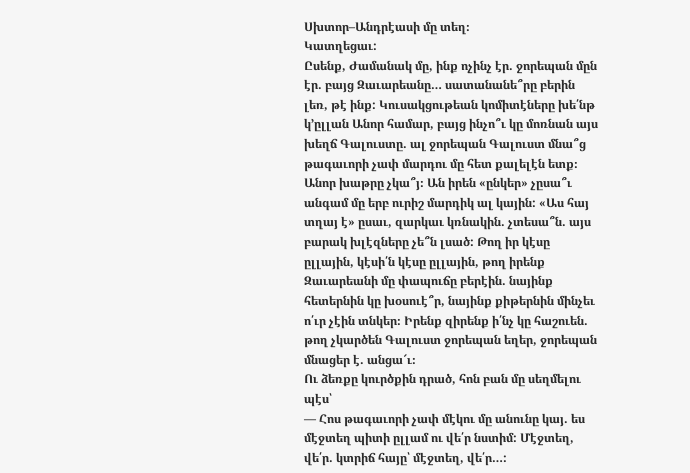Սխտոր–Անդրէասի մը տեղ։
Կատղեցաւ:
Ըսենք, Ժամանակ մը, ինք ոչինչ էր. ջորեպան մըն էր. բայց Զաւարեանը… սատանանե՞րը բերին լեռ, թէ ինք: Կուսակցութեան կոմիտէները խե՛նթ կ՚ըլլան Անոր համար, բայց ինչո՞ւ կը մոռնան այս խեղճ Գալուստը. ալ ջորեպան Գալուստ մնա՞ց թագաւորի չափ մարդու մը հետ քալելէն ետք։ Անոր խաթրը չկա՞յ։ Ան իրեն «ընկեր» չըսա՞ւ անգամ մը երբ ուրիշ մարդիկ ալ կային: «Աս հայ տղայ է» ըսաւ, զարկաւ կռնակին. չտեսա՞ն. այս բարակ խլէզները չե՞ն լսած: Թող իր կէսը ըլլային, կէսի՛ն կէսը ըլլային, թող իրենք Զաւարեանի մը փապուճը բերէին. նայինք հետերնին կը խօսուէ՞ր, նայինք քիթերնին մինչեւ ո՛ւր չէին տնկեր։ Իրենք զիրենք ի՛նչ կը հաշուեն. թող չկարծեն Գալուստ ջորեպան եղեր, ջորեպան մնացեր է. անցա՜ւ։
Ու ձեռքը կուրծքին դրած, հոն բան մը սեղմելու պէս՝
— Հոս թագաւորի չափ մէկու մը անունը կայ. ես մէջտեղ պիտի ըլլամ ու վե՛ր նստիմ: Մէջտեղ, վե՛ր. կտրիճ հայը՝ մէջտեղ, վե՛ր…: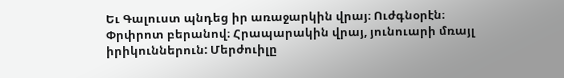Եւ Գալուստ պնդեց իր առաջարկին վրայ։ Ուժգնօրէն։ Փրփրոտ բերանով։ Հրապարակին վրայ, յունուարի մռայլ իրիկուններուն: Մերժուիլը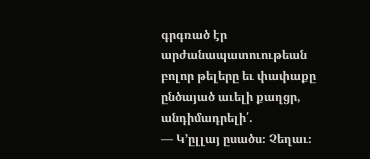գրգռած էր արժանապատուութեան բոլոր թելերը եւ փափաքը ընծայած աւելի քաղցր, անդիմադրելի՛.
— Կ՚ըլլայ ըսածս։ Չեղաւ։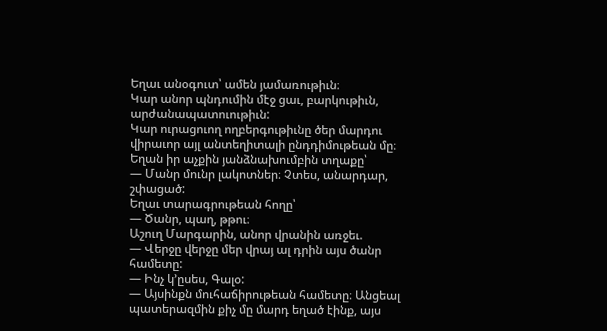Եղաւ անօգուտ՝ ամեն յամառութիւն։
Կար անոր պնդումին մէջ ցաւ, բարկութիւն, արժանապատուութիւն:
Կար ուրացուող ողբերգութիւնը ծեր մարդու վիրաւոր այլ անտեղիտալի ընդդիմութեան մը։
Եղան իր աչքին յանձնախումբին տղաքը՝
— Մանր մունր լակոտներ։ Չտես, անարդար, շփացած:
Եղաւ տարագրութեան հողը՝
— Ծանր, պաղ, թթու։
Աշուղ Մարգարին, անոր վրանին առջեւ.
— Վերջը վերջը մեր վրայ ալ դրին այս ծանր համետը:
— Ինչ կ՚ըսես, Գալօ:
— Այսինքն մուհաճիրութեան համետը։ Անցեալ պատերազմին քիչ մը մարդ եղած էինք, այս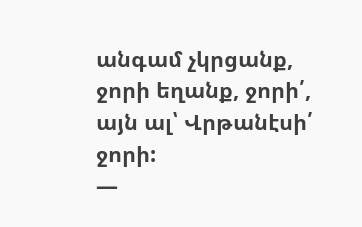անգամ չկրցանք, ջորի եղանք, ջորի՛, այն ալ՝ Վրթանէսի՛ ջորի:
—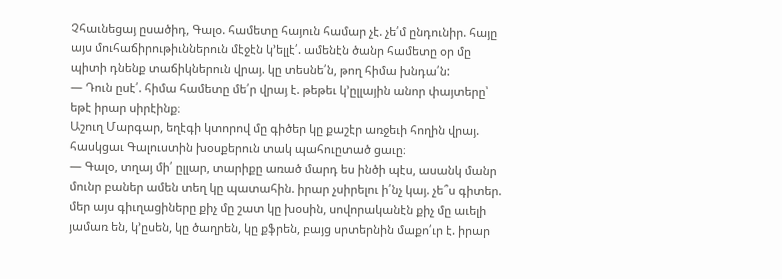Չհաւնեցայ ըսածիդ, Գալօ. համետը հայուն համար չէ. չե՛մ ընդունիր. հայը այս մուհաճիրութիւններուն մէջէն կ՚ելլէ՛. ամենէն ծանր համետը օր մը պիտի դնենք տաճիկներուն վրայ. կը տեսնե՛ն, թող հիմա խնդա՛ն:
— Դուն ըսէ՛. հիմա համետը մե՛ր վրայ է. թեթեւ կ՚ըլլային անոր փայտերը՝ եթէ իրար սիրէինք։
Աշուղ Մարգար, եղէգի կտորով մը գիծեր կը քաշէր առջեւի հողին վրայ. հասկցաւ Գալուստին խօսքերուն տակ պահուըտած ցաւը։
— Գալօ, տղայ մի՛ ըլլար, տարիքը առած մարդ ես ինծի պէս, ասանկ մանր մունր բաներ ամեն տեղ կը պատահին. իրար չսիրելու ի՛նչ կայ. չե՞ս գիտեր. մեր այս գիւղացիները քիչ մը շատ կը խօսին, սովորականէն քիչ մը աւելի յամառ են, կ’ըսեն, կը ծաղրեն, կը քֆրեն, բայց սրտերնին մաքո՛ւր է. իրար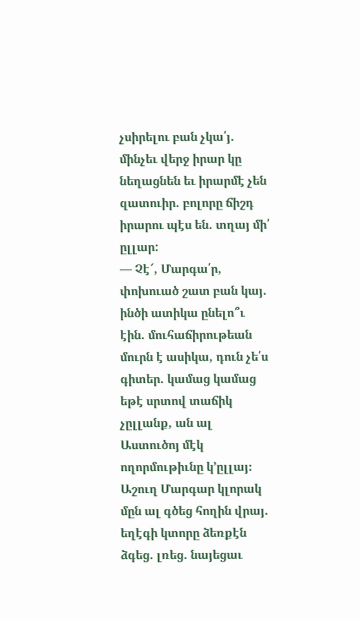չսիրելու բան չկա՛յ. մինչեւ վերջ իրար կը նեղացնեն եւ իրարմէ չեն զատուիր. բոլորը ճիշդ իրարու պէս են. տղայ մի՛ ըլլար:
— Չէ՜, Մարգա՛ր, փոխուած շատ բան կայ. ինծի ատիկա ընելո՞ւ էին. մուհաճիրութեան մուրն է ասիկա, դուն չե՛ս գիտեր. կամաց կամաց եթէ սրտով տաճիկ չըլլանք, ան ալ Աստուծոյ մէկ ողորմութիւնը կ՚ըլլայ։
Աշուղ Մարգար կլորակ մըն ալ գծեց հողին վրայ. եղէգի կտորը ձեռքէն ձգեց. լռեց. նայեցաւ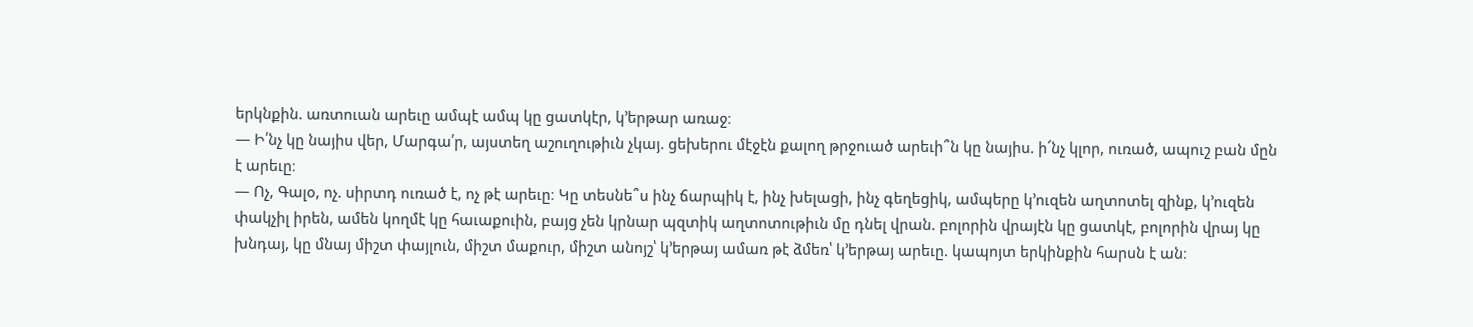երկնքին. առտուան արեւը ամպէ ամպ կը ցատկէր, կ՚երթար առաջ։
— Ի՛նչ կը նայիս վեր, Մարգա՛ր, այստեղ աշուղութիւն չկայ. ցեխերու մէջէն քալող թրջուած արեւի՞ն կը նայիս. ի՜նչ կլոր, ուռած, ապուշ բան մըն է արեւը։
— Ոչ, Գալօ, ոչ. սիրտդ ուռած է, ոչ թէ արեւը։ Կը տեսնե՞ս ինչ ճարպիկ է, ինչ խելացի, ինչ գեղեցիկ, ամպերը կ՚ուզեն աղտոտել զինք, կ՚ուզեն փակչիլ իրեն, ամեն կողմէ կը հաւաքուին, բայց չեն կրնար պզտիկ աղտոտութիւն մը դնել վրան. բոլորին վրայէն կը ցատկէ, բոլորին վրայ կը խնդայ, կը մնայ միշտ փայլուն, միշտ մաքուր, միշտ անոյշ՝ կ՚երթայ ամառ թէ ձմեռ՝ կ՚երթայ արեւը. կապոյտ երկինքին հարսն է ան։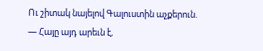Ու շիտակ նայելով Գալուստին աչքերուն.
— Հայը այդ արեւն է,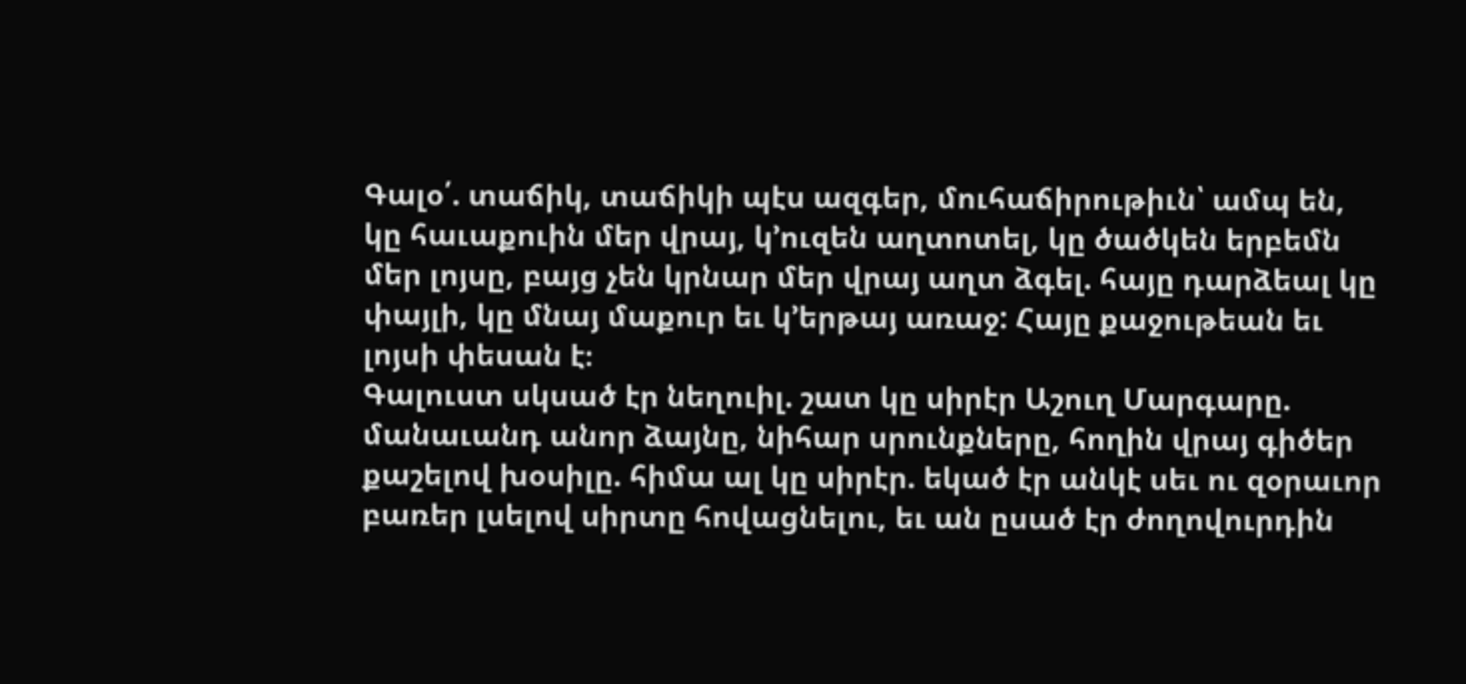Գալօ՛. տաճիկ, տաճիկի պէս ազգեր, մուհաճիրութիւն՝ ամպ են, կը հաւաքուին մեր վրայ, կ՚ուզեն աղտոտել, կը ծածկեն երբեմն մեր լոյսը, բայց չեն կրնար մեր վրայ աղտ ձգել. հայը դարձեալ կը փայլի, կը մնայ մաքուր եւ կ՚երթայ առաջ: Հայը քաջութեան եւ լոյսի փեսան է։
Գալուստ սկսած էր նեղուիլ. շատ կը սիրէր Աշուղ Մարգարը. մանաւանդ անոր ձայնը, նիհար սրունքները, հողին վրայ գիծեր քաշելով խօսիլը. հիմա ալ կը սիրէր. եկած էր անկէ սեւ ու զօրաւոր բառեր լսելով սիրտը հովացնելու, եւ ան ըսած էր ժողովուրդին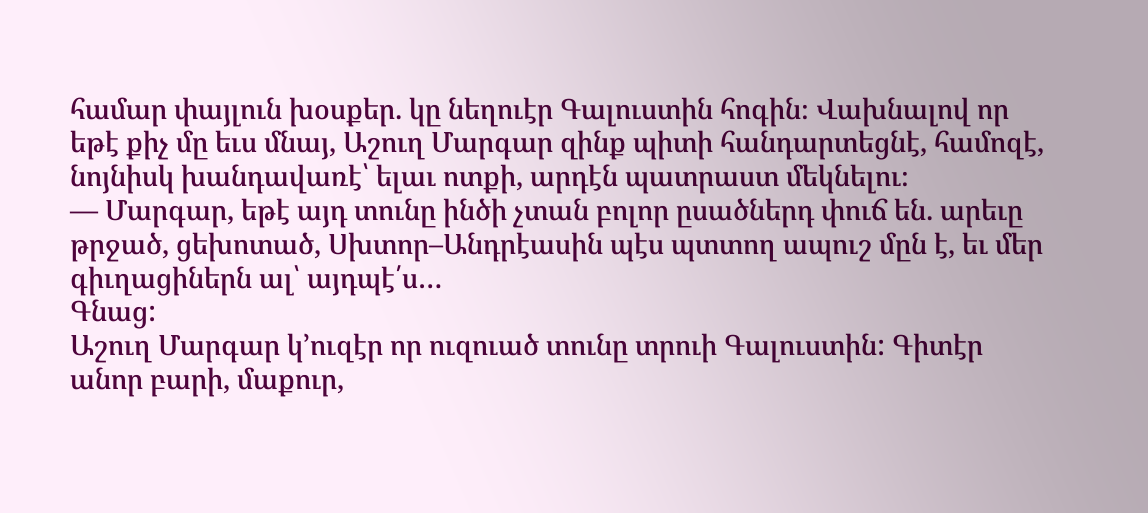համար փայլուն խօսքեր. կը նեղուէր Գալուստին հոգին։ Վախնալով որ եթէ քիչ մը եւս մնայ, Աշուղ Մարգար զինք պիտի հանդարտեցնէ, համոզէ, նոյնիսկ խանդավառէ՝ ելաւ ոտքի, արդէն պատրաստ մեկնելու։
— Մարգար, եթէ այդ տունը ինծի չտան բոլոր ըսածներդ փուճ են. արեւը թրջած, ցեխոտած, Սխտոր–Անդրէասին պէս պտտող ապուշ մըն է, եւ մեր գիւղացիներն ալ՝ այդպէ՛ս…
Գնաց:
Աշուղ Մարգար կ՚ուզէր որ ուզուած տունը տրուի Գալուստին: Գիտէր անոր բարի, մաքուր,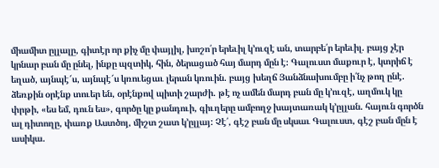միամիտ ըլլալը, գիտէր որ քիչ մը փայլիլ, խոշո՛ր երեւիլ կ՚ուզէ ան, տարբե՛ր երեւիլ. բայց չէր կրնար բան մը ընել, ինքը պզտիկ, հին, ծերացած հայ մարդ մըն է։ Գալուստ մաքուր է, կտրիճ է եղած, այնպէ՜ս, այնպէ՜ս կռուեցաւ լերան կռուին. բայց խեղճ Յանձնախումբը ի՛նչ թող ընէ. ձեռքին օրէնք տուեր են, օրէնքով պիտի շարժի. թէ ոչ ամեն մարդ բան մը կ՚ուզէ, աղմուկ կը փրթի, «ես եմ, դուն ես», գործը կը քանդուի, գիւղերը ամբողջ խայտառակ կ՚ըլլան. հայուն գործն ալ դիտողը, փառք Աստծոյ, միշտ շատ կ՚ըլլայ: Չէ՛, գէշ բան մը սկսաւ Գալուստ, գէշ բան մըն է ասիկա.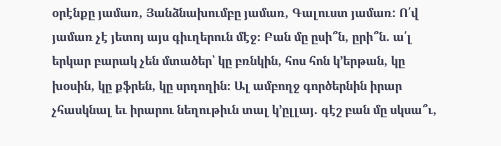օրէնքը յամառ, Յանձնախումբը յամառ, Գալուստ յամառ: Ո՛վ յամառ չէ յետոյ այս գիւղերուն մէջ։ Բան մը ըսի՞ն, ըրի՞ն. ա՛լ երկար բարակ չեն մտածեր՝ կը բռնկին, հոս հոն կ՚երթան, կը խօսին, կը քֆրեն, կը սրդողին։ Ալ ամբողջ գործերնին իրար չհասկնալ եւ իրարու նեղութիւն տալ կ՚ըլլայ. գէշ բան մը սկսա՞ւ,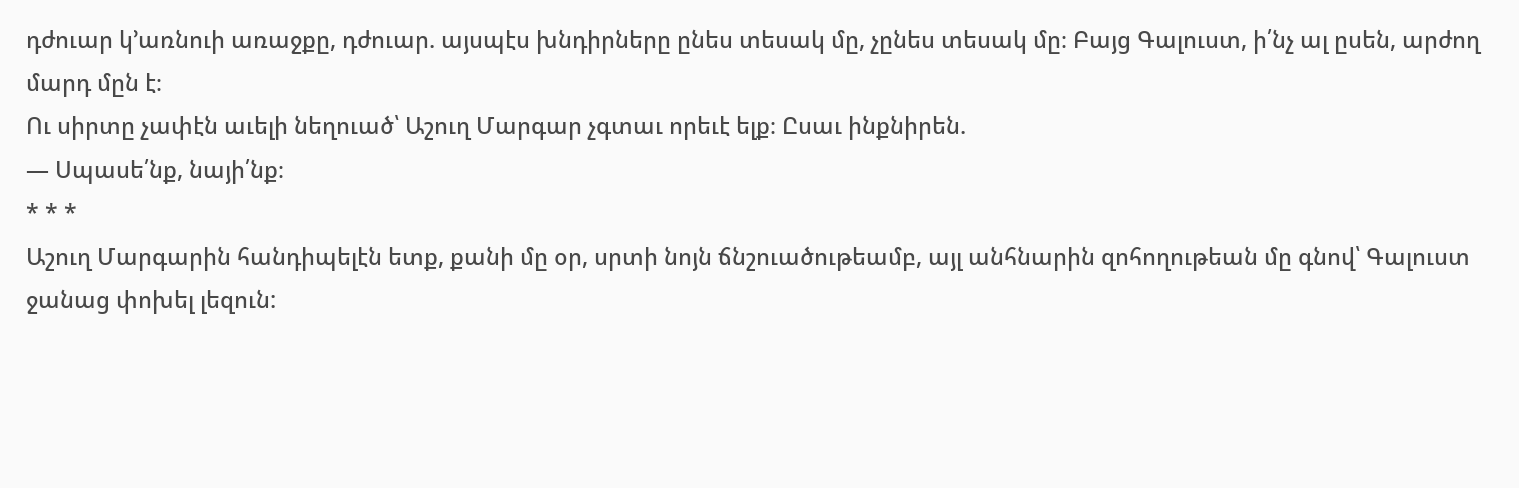դժուար կ՚առնուի առաջքը, դժուար. այսպէս խնդիրները ընես տեսակ մը, չընես տեսակ մը։ Բայց Գալուստ, ի՛նչ ալ ըսեն, արժող մարդ մըն է։
Ու սիրտը չափէն աւելի նեղուած՝ Աշուղ Մարգար չգտաւ որեւէ ելք։ Ըսաւ ինքնիրեն.
— Սպասե՛նք, նայի՛նք։
* * *
Աշուղ Մարգարին հանդիպելէն ետք, քանի մը օր, սրտի նոյն ճնշուածութեամբ, այլ անհնարին զոհողութեան մը գնով՝ Գալուստ ջանաց փոխել լեզուն: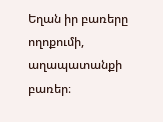Եղան իր բառերը ողոքումի, աղապատանքի բառեր։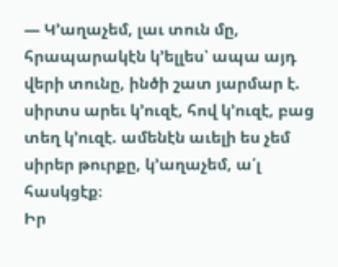— Կ՚աղաչեմ, լաւ տուն մը, հրապարակէն կ՚ելլես՝ ապա այդ վերի տունը, ինծի շատ յարմար է. սիրտս արեւ կ՚ուզէ, հով կ՚ուզէ, բաց տեղ կ՚ուզէ. ամենէն աւելի ես չեմ սիրեր թուրքը, կ’աղաչեմ, ա՛լ հասկցէք։
Իր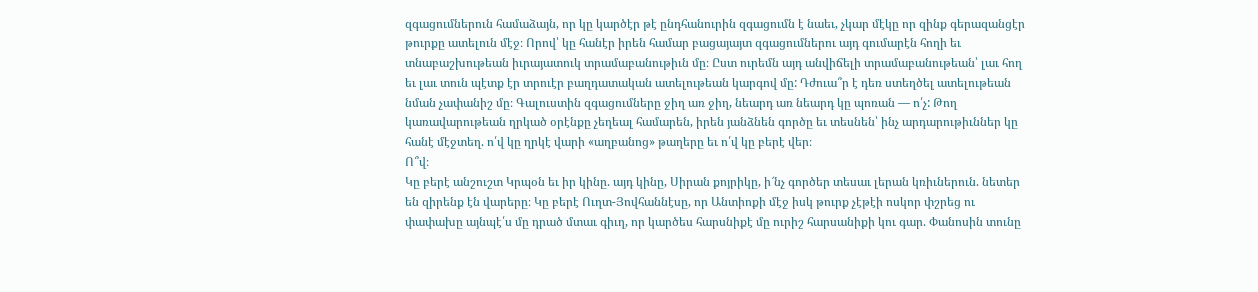զգացումներուն համաձայն, որ կը կարծէր թէ ընդհանուրին զգացումն է նաեւ, չկար մէկը որ զինք գերազանցէր թուրքը ատելուն մէջ։ Որով՝ կը հանէր իրեն համար բացայայտ զգացումներու այդ գումարէն հողի եւ տնաբաշխութեան իւրայատուկ տրամաբանութիւն մը։ Ըստ ուրեմն այդ անվիճելի տրամաբանութեան՝ լաւ հող եւ լաւ տուն պէտք էր տրուէր բաղդատական ատելութեան կարգով մը: Դժուա՞ր է դեռ ստեղծել ատելութեան նման չափանիշ մը։ Գալուստին զգացումները ջիղ առ ջիղ, նեարդ առ նեարդ կը պոռան — ո՛չ: Թող կառավարութեան ղրկած օրէնքը չեղեալ համարեն, իրեն յանձնեն գործը եւ տեսնեն՝ ինչ արդարութիւններ կը հանէ մէջտեղ. ո՛վ կը ղրկէ վարի «աղբանոց» թաղերը եւ ո՛վ կը բերէ վեր։
Ո՞վ։
Կը բերէ անշուշտ Կրպօն եւ իր կինը. այդ կինը, Սիրան քոյրիկը, ի՜նչ գործեր տեսաւ լերան կռիւներուն. նետեր են զիրենք էն վարերը։ Կը բերէ Ուղտ-Յովհաննէսը, որ Անտիոքի մէջ իսկ թուրք չէթէի ոսկոր փշրեց ու փափախը այնպէ՛ս մը դրած մտաւ գիւղ, որ կարծես հարսնիքէ մը ուրիշ հարսանիքի կու գար. Փանոսին տունը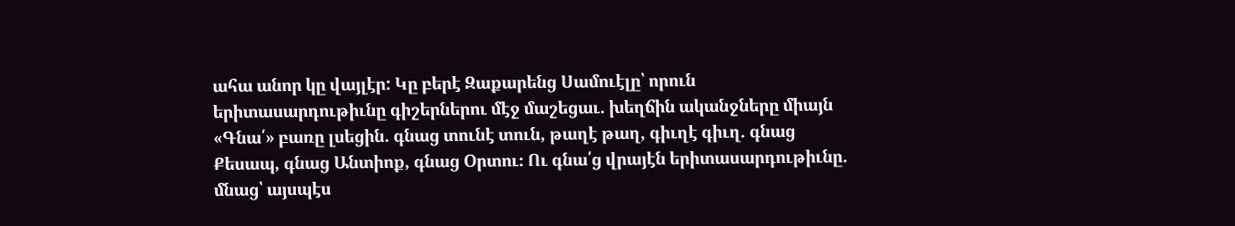ահա անոր կը վայլէր: Կը բերէ Զաքարենց Սամուէլը՝ որուն երիտասարդութիւնը գիշերներու մէջ մաշեցաւ. խեղճին ականջները միայն «Գնա՛» բառը լսեցին. գնաց տունէ տուն, թաղէ թաղ, գիւղէ գիւղ. գնաց Քեսապ, գնաց Անտիոք, գնաց Օրտու։ Ու գնա՛ց վրայէն երիտասարդութիւնը. մնաց՝ այսպէս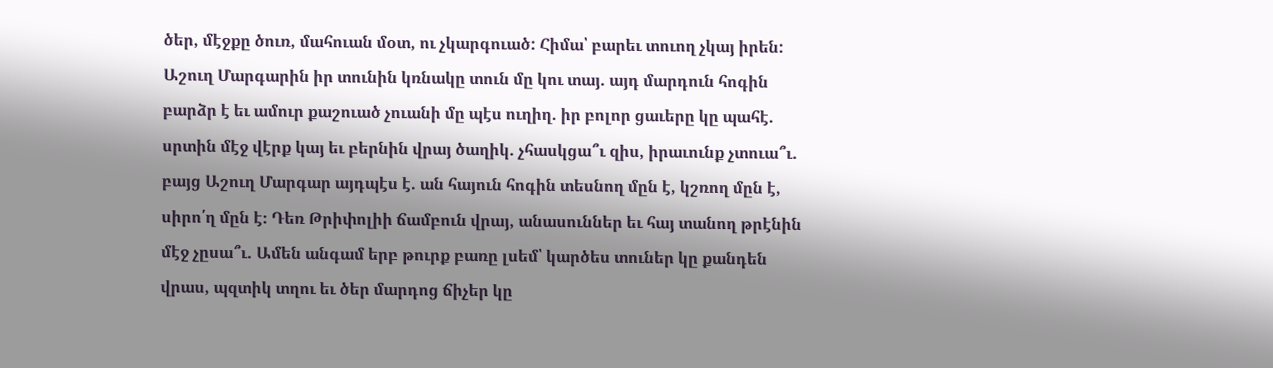ծեր, մէջքը ծուռ, մահուան մօտ, ու չկարգուած: Հիմա՝ բարեւ տուող չկայ իրեն: Աշուղ Մարգարին իր տունին կռնակը տուն մը կու տայ. այդ մարդուն հոգին բարձր է եւ ամուր քաշուած չուանի մը պէս ուղիղ. իր բոլոր ցաւերը կը պահէ. սրտին մէջ վէրք կայ եւ բերնին վրայ ծաղիկ. չհասկցա՞ւ զիս, իրաւունք չտուա՞ւ. բայց Աշուղ Մարգար այդպէս է. ան հայուն հոգին տեսնող մըն է, կշռող մըն է, սիրո՛ղ մըն է։ Դեռ Թրիփոլիի ճամբուն վրայ, անասուններ եւ հայ տանող թրէնին մէջ չըսա՞ւ. Ամեն անգամ երբ թուրք բառը լսեմ՝ կարծես տուներ կը քանդեն վրաս, պզտիկ տղու եւ ծեր մարդոց ճիչեր կը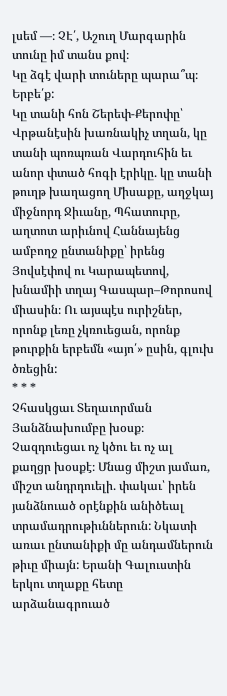լսեմ —։ ՉԷ՛, Աշուղ Մարգարին տունը իմ տանս քով։
Կը ձգէ վարի տուները պարա՞պ։
Երբե՛ք:
Կը տանի հոն Շերեփ-Քերոփը՝ Վրթանէսին խառնակիչ տղան, կը տանի պոռպռան Վարդուհին եւ անոր փտած հոգի էրիկը. կը տանի թուղթ խաղացող Միսաքը, աղջկայ միջնորդ Ջիւանը, Պհատուրը, աղտոտ արիւնով Հաննայենց ամբողջ ընտանիքը՝ իրենց Յովսէփով ու Կարապետով, խնամիի տղայ Գասպար–Թորոսով միասին։ Ու այսպէս ուրիշներ, որոնք լեռը չկռուեցան, որոնք թուրքին երբեմն «այո՛» ըսին, գլուխ ծռեցին:
* * *
Չհասկցաւ Տեղաւորման Յանձնախումբը խօսք։ Չազդուեցաւ ոչ կծու եւ ոչ ալ քաղցր խօսքէ։ Մնաց միշտ յամառ, միշտ անդրդուելի. փակաւ՝ իրեն յանձնուած օրէնքին անիծեալ տրամադրութիւններուն: Նկատի առաւ ընտանիքի մը անդամներուն թիւը միայն: Երանի Գալուստին երկու տղաքը հետը արձանագրուած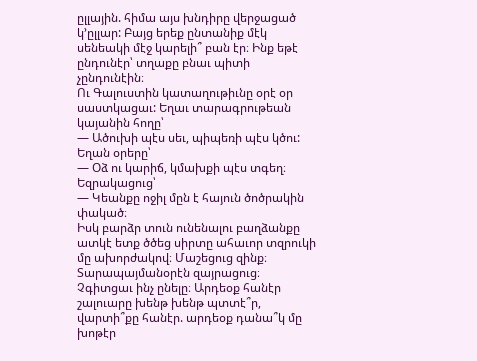ըլլային. հիմա այս խնդիրը վերջացած կ՚ըլլար: Բայց երեք ընտանիք մէկ սենեակի մէջ կարելի՞ բան էր։ Ինք եթէ ընդունէր՝ տղաքը բնաւ պիտի չընդունէին։
Ու Գալուստին կատաղութիւնը օրէ օր սաստկացաւ: Եղաւ տարագրութեան կայանին հողը՝
— Ածուխի պէս սեւ, պիպեռի պէս կծու:
Եղան օրերը՝
— Օձ ու կարիճ, կմախքի պէս տգեղ։
Եզրակացուց՝
— Կեանքը ոջիլ մըն է հայուն ծոծրակին փակած։
Իսկ բարձր տուն ունենալու բաղձանքը ատկէ ետք ծծեց սիրտը ահաւոր տզրուկի մը ախորժակով։ Մաշեցուց զինք։ Տարապայմանօրէն զայրացուց։ Չգիտցաւ ինչ ընելը։ Արդեօք հանէր շալուարը խենթ խենթ պտտէ՞ր, վարտի՞քը հանէր. արդեօք դանա՞կ մը խոթէր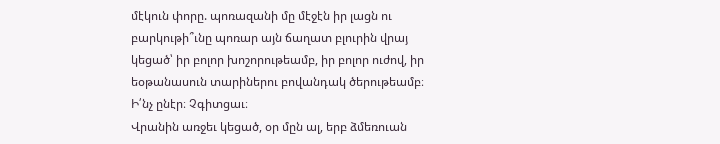մէկուն փորը. պոռազանի մը մէջէն իր լացն ու բարկութի՞ւնը պոռար այն ճաղատ բլուրին վրայ կեցած՝ իր բոլոր խոշորութեամբ, իր բոլոր ուժով, իր եօթանասուն տարիներու բովանդակ ծերութեամբ։ Ի՛նչ ընէր։ Չգիտցաւ։
Վրանին առջեւ կեցած, օր մըն ալ, երբ ձմեռուան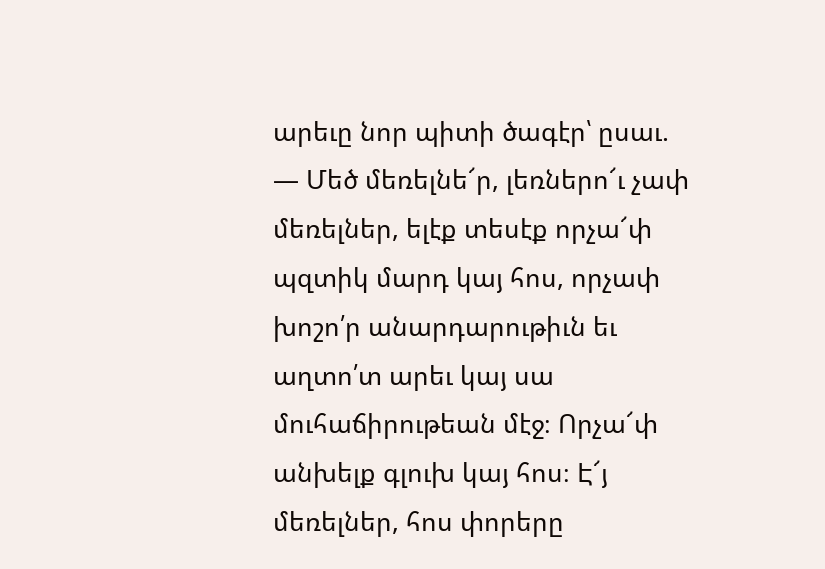արեւը նոր պիտի ծագէր՝ ըսաւ.
— Մեծ մեռելնե՜ր, լեռներո՜ւ չափ մեռելներ, ելէք տեսէք որչա՜փ պզտիկ մարդ կայ հոս, որչափ խոշո՛ր անարդարութիւն եւ աղտո՛տ արեւ կայ սա մուհաճիրութեան մէջ։ Որչա՜փ անխելք գլուխ կայ հոս։ Է՜յ մեռելներ, հոս փորերը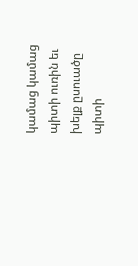կամաց կամաց պիտի ուռին եւ խելք ըսուածը պիտի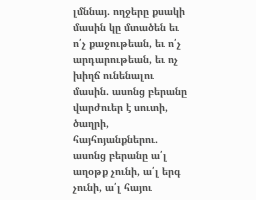լմննայ. ողջերը քսակի մասին կը մտածեն եւ ո՛չ քաջութեան, եւ ո՛չ արդարութեան, եւ ոչ խիղճ ունենալու մասին. ասոնց բերանը վարժուեր է սուտի, ծաղրի, հայհոյանքներու. ասոնց բերանը ա՛լ աղօթք չունի, ա՛լ երգ չունի, ա՛լ հայու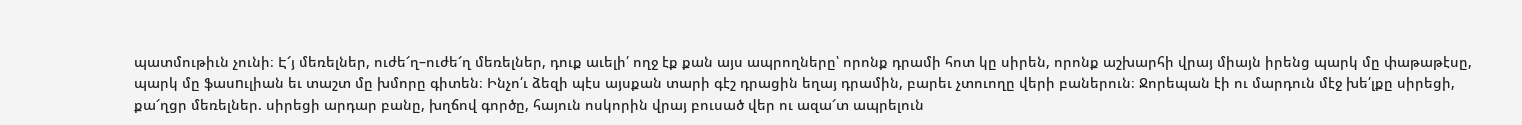պատմութիւն չունի։ Է՜յ մեռելներ, ուժե՜ղ–ուժե՜ղ մեռելներ, դուք աւելի՛ ողջ էք քան այս ապրողները՝ որոնք դրամի հոտ կը սիրեն, որոնք աշխարհի վրայ միայն իրենց պարկ մը փաթաթէսը, պարկ մը ֆասnւլիան եւ տաշտ մը խմորը գիտեն։ Ինչո՛ւ ձեզի պէս այսքան տարի գէշ դրացին եղայ դրամին, բարեւ չտուողը վերի բաներուն։ Ջորեպան էի ու մարդուն մէջ խե՛լքը սիրեցի, քա՜ղցր մեռելներ. սիրեցի արդար բանը, խղճով գործը, հայուն ոսկորին վրայ բուսած վեր ու ազա՜տ ապրելուն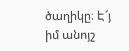ծաղիկը։ Է՜յ իմ անոյշ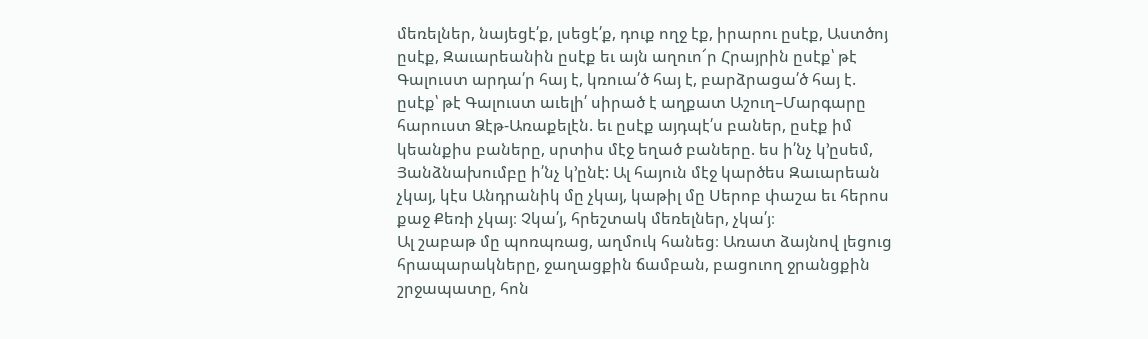մեռելներ, նայեցէ՛ք, լսեցէ՛ք, դուք ողջ էք, իրարու ըսէք, Աստծոյ ըսէք, Զաւարեանին ըսէք եւ այն աղուո՜ր Հրայրին ըսէք՝ թէ Գալուստ արդա՛ր հայ է, կռուա՛ծ հայ է, բարձրացա՛ծ հայ է. ըսէք՝ թէ Գալուստ աւելի՛ սիրած է աղքատ Աշուղ–Մարգարը հարուստ Ձէթ-Առաքելէն. եւ ըսէք այդպէ՛ս բաներ, ըսէք իմ կեանքիս բաները, սրտիս մէջ եղած բաները. ես ի՛նչ կ՚ըսեմ, Յանձնախումբը ի՛նչ կ՚ընէ: Ալ հայուն մէջ կարծես Զաւարեան չկայ, կէս Անդրանիկ մը չկայ, կաթիլ մը Սերոբ փաշա եւ հերոս քաջ Քեռի չկայ։ Չկա՛յ, հրեշտակ մեռելներ, չկա՛յ։
Ալ շաբաթ մը պոռպռաց, աղմուկ հանեց։ Առատ ձայնով լեցուց հրապարակները, ջաղացքին ճամբան, բացուող ջրանցքին շրջապատը, հոն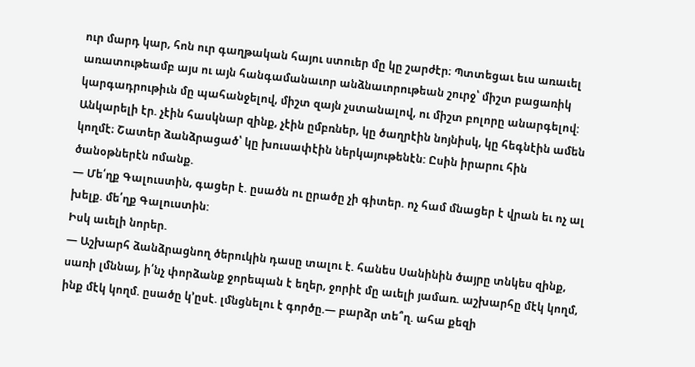ուր մարդ կար, հոն ուր գաղթական հայու ստուեր մը կը շարժէր։ Պտտեցաւ եւս առաւել առատութեամբ այս ու այն հանգամանաւոր անձնաւորութեան շուրջ՝ միշտ բացառիկ կարգադրութիւն մը պահանջելով, միշտ զայն չստանալով, ու միշտ բոլորը անարգելով: Անկարելի էր. չէին հասկնար զինք, չէին ըմբռներ, կը ծաղրէին նոյնիսկ, կը հեգնէին ամեն կողմէ։ Շատեր ձանձրացած՝ կը խուսափէին ներկայութենէն: Ըսին իրարու հին ծանօթներէն ոմանք.
— Մե՛ղք Գալուստին, գացեր է. ըսածն ու ըրածը չի գիտեր. ոչ համ մնացեր է վրան եւ ոչ ալ խելք. մե՛ղք Գալուստին:
Իսկ աւելի նորեր.
— Աշխարհ ձանձրացնող ծերուկին դասը տալու է. հանես Սանինին ծայրը տնկես զինք, սառի լմննայ, ի՛նչ փորձանք ջորեպան է եղեր, ջորիէ մը աւելի յամառ. աշխարհը մէկ կողմ, ինք մէկ կողմ. ըսածը կ՚ըսէ. լմնցնելու է գործը.— բարձր տե՞ղ. ահա քեզի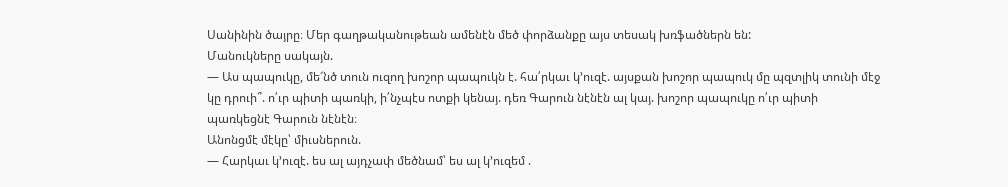Սանինին ծայրը։ Մեր գաղթականութեան ամենէն մեծ փորձանքը այս տեսակ խռֆածներն են:
Մանուկները սակայն.
— Աս պապուկը, մե՜նծ տուն ուզող խոշոր պապուկն է. հա՛րկաւ կ՚ուզէ. այսքան խոշոր պապուկ մը պզտլիկ տունի մէջ կը դրուի՞. ո՛ւր պիտի պառկի, ի՛նչպէս ոտքի կենայ. դեռ Գարուն նէնէն ալ կայ. խոշոր պապուկը ո՛ւր պիտի պառկեցնէ Գարուն նէնէն։
Անոնցմէ մէկը՝ միւսներուն.
— Հարկաւ կ՚ուզէ. ես ալ այդչափ մեծնամ՝ ես ալ կ՚ուզեմ .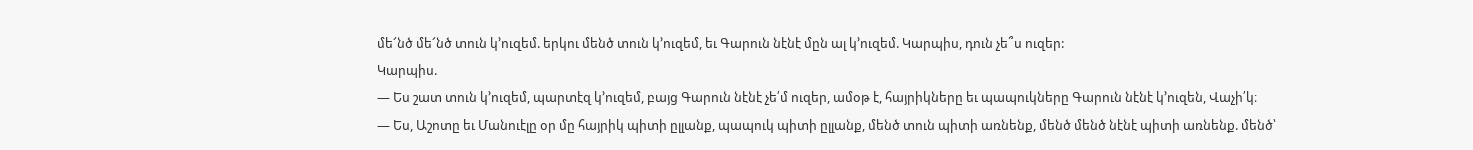մե՜նծ մե՜նծ տուն կ՚ուզեմ. երկու մենծ տուն կ՚ուզեմ, եւ Գարուն նէնէ մըն ալ կ՚ուզեմ. Կարպիս, դուն չե՞ս ուզեր:
Կարպիս.
— Ես շատ տուն կ՚ուզեմ, պարտէզ կ՚ուզեմ, բայց Գարուն նէնէ չե՛մ ուզեր, ամօթ է, հայրիկները եւ պապուկները Գարուն նէնէ կ՚ուզեն, Վաչի՛կ։
— Ես, Աշոտը եւ Մանուէլը օր մը հայրիկ պիտի ըլլանք, պապուկ պիտի ըլլանք, մենծ տուն պիտի առնենք, մենծ մենծ նէնէ պիտի առնենք. մենծ՝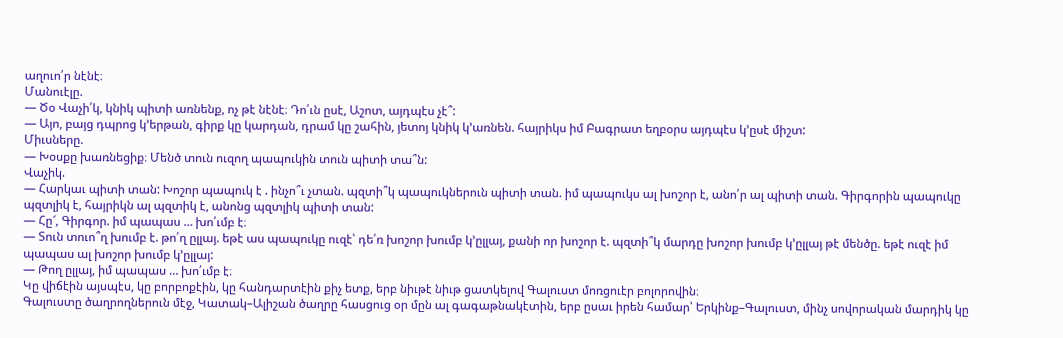աղուո՛ր նէնէ։
Մանուէլը.
— Ծօ Վաչի՛կ, կնիկ պիտի առնենք, ոչ թէ նէնէ։ Դո՛ւն ըսէ, Աշոտ, այդպէս չէ՞:
— Այո, բայց դպրոց կ՚երթան, գիրք կը կարդան, դրամ կը շահին, յետոյ կնիկ կ՚առնեն. հայրիկս իմ Բագրատ եղբօրս այդպէս կ՚ըսէ միշտ:
Միւսները.
— Խօսքը խառնեցիք։ Մենծ տուն ուզող պապուկին տուն պիտի տա՞ն:
Վաչիկ.
— Հարկաւ պիտի տան: Խոշոր պապուկ է . ինչո՞ւ չտան. պզտի՞կ պապուկներուն պիտի տան. իմ պապուկս ալ խոշոր է, անո՛ր ալ պիտի տան. Գիրգորին պապուկը պզտլիկ է, հայրիկն ալ պզտիկ է, անոնց պզտլիկ պիտի տան:
— Հը՜, Գիրգոր. իմ պապաս … խո՛ւմբ է։
— Տուն տուո՞ղ խումբ է. թո՛ղ ըլլայ. եթէ աս պապուկը ուզէ՝ դե՛ռ խոշոր խումբ կ՚ըլլայ, քանի որ խոշոր է. պզտի՞կ մարդը խոշոր խումբ կ՚ըլլայ թէ մենծը. եթէ ուզէ իմ պապաս ալ խոշոր խումբ կ՚ըլլայ:
— Թող ըլլայ, իմ պապաս … խո՛ւմբ է։
Կը վիճէին այսպէս, կը բորբոքէին, կը հանդարտէին քիչ ետք, երբ նիւթէ նիւթ ցատկելով Գալուստ մոռցուէր բոլորովին։
Գալուստը ծաղրողներուն մէջ, Կատակ–Ալիշան ծաղրը հասցուց օր մըն ալ գագաթնակէտին, երբ ըսաւ իրեն համար՝ Երկինք–Գալուստ, մինչ սովորական մարդիկ կը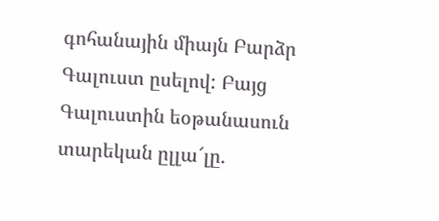գոհանային միայն Բարձր Գալուստ ըսելով: Բայց Գալուստին եօթանասուն տարեկան ըլլա՜լը.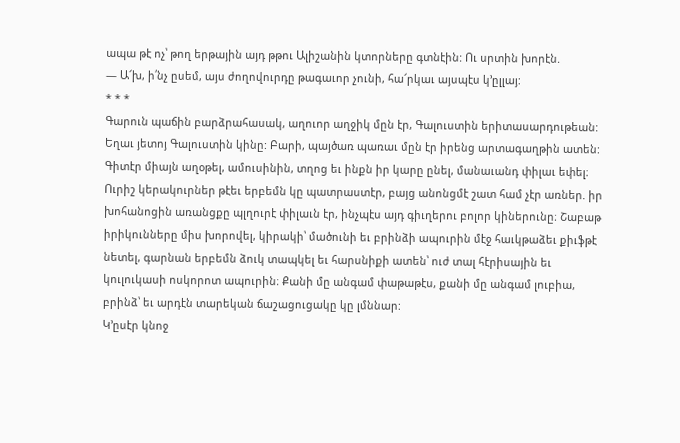ապա թէ ոչ՝ թող երթային այդ թթու Ալիշանին կտորները գտնէին: Ու սրտին խորէն.
— Ա՜խ, ի՛նչ ըսեմ, այս ժողովուրդը թագաւոր չունի, հա՜րկաւ այսպէս կ՚ըլլայ:
* * *
Գարուն պաճին բարձրահասակ, աղուոր աղջիկ մըն էր, Գալուստին երիտասարդութեան: Եղաւ յետոյ Գալուստին կինը: Բարի, պայծառ պառաւ մըն էր իրենց արտագաղթին ատեն: Գիտէր միայն աղօթել, ամուսինին, տղոց եւ ինքն իր կարը ընել, մանաւանդ փիլաւ եփել։ Ուրիշ կերակուրներ թէեւ երբեմն կը պատրաստէր, բայց անոնցմէ շատ համ չէր առներ. իր խոհանոցին առանցքը պլղուրէ փիլաւն էր, ինչպէս այդ գիւղերու բոլոր կիներունը։ Շաբաթ իրիկունները միս խորովել, կիրակի՝ մածունի եւ բրինձի ապուրին մէջ հաւկթաձեւ քիւֆթէ նետել, գարնան երբեմն ձուկ տապկել եւ հարսնիքի ատեն՝ ուժ տալ հէրիսային եւ կուլուկասի ոսկորոտ ապուրին։ Քանի մը անգամ փաթաթէս, քանի մը անգամ լուբիա, բրինձ՝ եւ արդէն տարեկան ճաշացուցակը կը լմննար:
Կ՚ըսէր կնոջ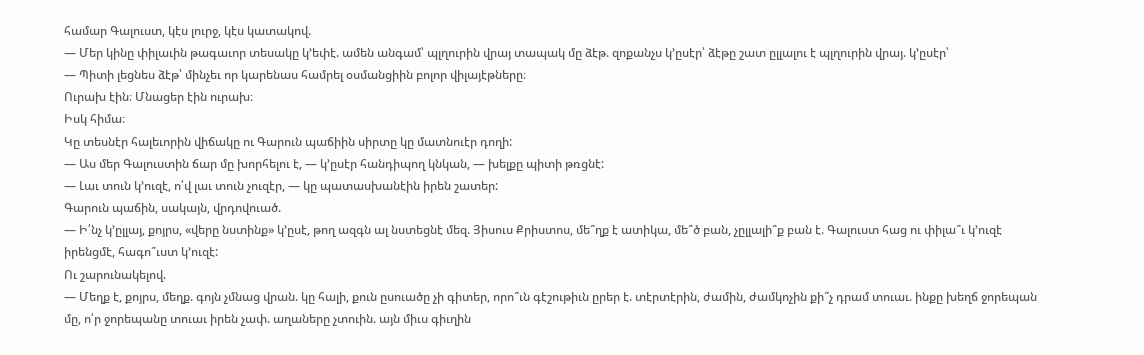համար Գալուստ, կէս լուրջ, կէս կատակով.
— Մեր կինը փիլաւին թագաւոր տեսակը կ՚եփէ. ամեն անգամ՝ պլղուրին վրայ տապակ մը ձէթ. զոքանչս կ՚ըսէր՝ ձէթը շատ ըլլալու է պլղուրին վրայ. կ՚ըսէր՝
— Պիտի լեցնես ձէթ՝ մինչեւ որ կարենաս համրել օսմանցիին բոլոր վիլայէթները։
Ուրախ էին։ Մնացեր էին ուրախ։
Իսկ հիմա։
Կը տեսնէր հալեւորին վիճակը ու Գարուն պաճիին սիրտը կը մատնուէր դողի:
— Աս մեր Գալուստին ճար մը խորհելու է, — կ’ըսէր հանդիպող կնկան, — խելքը պիտի թռցնէ:
— Լաւ տուն կ՚ուզէ, ո՛վ լաւ տուն չուզէր, — կը պատասխանէին իրեն շատեր:
Գարուն պաճին, սակայն, վրդովուած.
— Ի՛նչ կ՚ըլլայ, քոյրս, «վերը նստինք» կ՚ըսէ, թող ազգն ալ նստեցնէ մեզ. Յիսուս Քրիստոս, մե՞ղք է ատիկա, մե՞ծ բան, չըլլալի՞ք բան է. Գալուստ հաց ու փիլա՞ւ կ՚ուզէ իրենցմէ, հագո՞ւստ կ՚ուզէ:
Ու շարունակելով.
— Մեղք է, քոյրս, մեղք. գոյն չմնաց վրան. կը հալի, քուն ըսուածը չի գիտեր, որո՞ւն գէշութիւն ըրեր է. տէրտէրին, ժամին, ժամկոչին քի՞չ դրամ տուաւ. ինքը խեղճ ջորեպան մը, ո՛ր ջորեպանը տուաւ իրեն չափ. աղաները չտուին. այն միւս գիւղին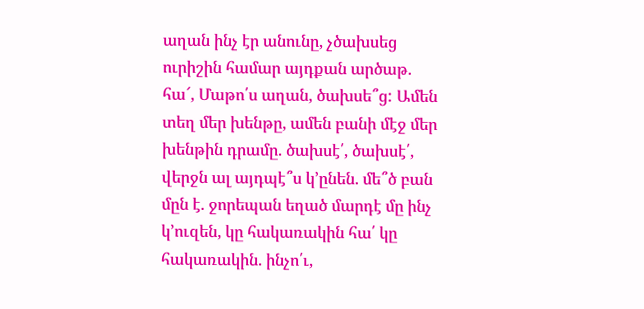աղան ինչ էր անունը, չծախսեց ուրիշին համար այդքան արծաթ. հա՜, Մաթո՛ս աղան, ծախսե՞ց: Ամեն տեղ մեր խենթը, ամեն բանի մէջ մեր խենթին դրամը. ծախսէ՛, ծախսէ՛, վերջն ալ այդպէ՞ս կ՚ընեն. մե՞ծ բան մըն է. ջորեպան եղած մարդէ մը ինչ կ՚ուզեն, կը հակառակին հա՛ կը հակառակին. ինչո՛ւ,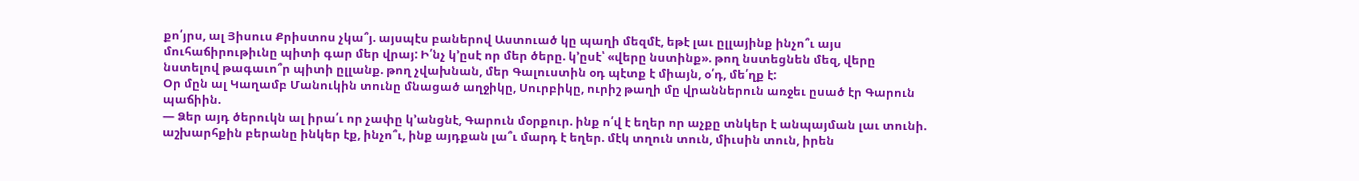քո՛յրս, ալ Յիսուս Քրիստոս չկա՞յ. այսպէս բաներով Աստուած կը պաղի մեզմէ, եթէ լաւ ըլլայինք ինչո՞ւ այս մուհաճիրութիւնը պիտի գար մեր վրայ: Ի՛նչ կ՚ըսէ որ մեր ծերը. կ՚ըսէ՝ «վերը նստինք». թող նստեցնեն մեզ, վերը նստելով թագաւո՞ր պիտի ըլլանք. թող չվախնան, մեր Գալուստին օդ պէտք է միայն, օ՛դ, մե՛ղք է:
Օր մըն ալ Կաղամբ Մանուկին տունը մնացած աղջիկը, Սուրբիկը, ուրիշ թաղի մը վրաններուն առջեւ ըսած էր Գարուն պաճիին.
— Ձեր այդ ծերուկն ալ իրա՛ւ որ չափը կ՚անցնէ, Գարուն մօրքուր. ինք ո՛վ է եղեր որ աչքը տնկեր է անպայման լաւ տունի. աշխարհքին բերանը ինկեր էք, ինչո՞ւ, ինք այդքան լա՞ւ մարդ է եղեր. մէկ տղուն տուն, միւսին տուն, իրեն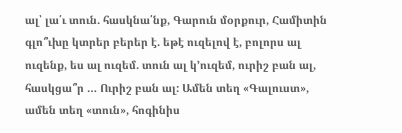ալ՝ լա՛ւ տուն. հասկնա՛նք, Գարուն մօրքուր, Համիտին գլո՞ւխը կտրեր բերեր է. եթէ ուզելով է, բոլորս ալ ուզենք, ես ալ ուզեմ. տուն ալ կ՚ուզեմ, ուրիշ բան ալ, հասկցա՞ր … Ուրիշ բան ալ: Ամեն տեղ «Գալուստ», ամեն տեղ «տուն», հոգինիս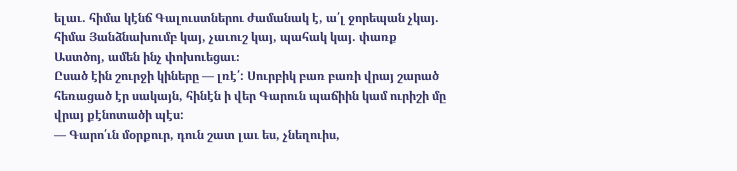ելաւ. հիմա կէնճ Գալուստներու ժամանակ է, ա՛լ ջորեպան չկայ. հիմա Յանձնախումբ կայ, չաւուշ կայ, պահակ կայ. փառք Աստծոյ, ամեն ինչ փոխուեցաւ։
Ըսած էին շուրջի կիները — լռէ՛: Սուրբիկ բառ բառի վրայ շարած հեռացած էր սակայն, հինէն ի վեր Գարուն պաճիին կամ ուրիշի մը վրայ քէնոտածի պէս:
— Գարո՛ւն մօրքուր, դուն շատ լաւ ես, չնեղուիս,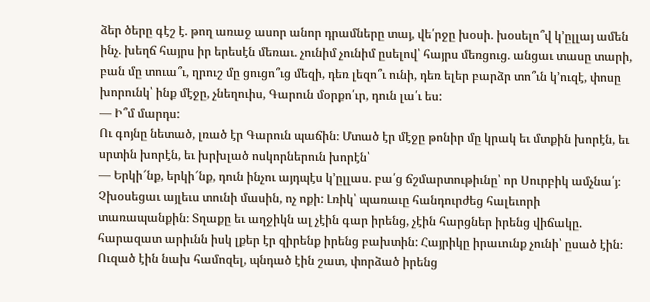ձեր ծերը գէշ է. թող առաջ ասոր անոր դրամները տայ, վե՛րջը խօսի. խօսելո՞վ կ՚ըլլայ ամեն ինչ. խեղճ հայրս իր երեսէն մեռաւ. չունիմ չունիմ ըսելով՝ հայրս մեռցուց. անցաւ տասը տարի, բան մը տուա՞ւ, ղրուշ մը ցուցո՞ւց մեզի, դեռ լեզո՞ւ ունի, դեռ ելեր բարձր տո՞ւն կ՚ուզէ, փոսը խորունկ՝ ինք մէջը, չնեղուիս, Գարուն մօրքո՛ւր, դուն լա՛ւ ես:
— Ի՞մ մարդս:
Ու գոյնը նետած, լռած էր Գարուն պաճին։ Մտած էր մէջը թոնիր մը կրակ եւ մտքին խորէն, եւ սրտին խորէն, եւ խրխլած ոսկորներուն խորէն՝
— Երկի՜նք, երկի՜նք, դուն ինչու այդպէս կ՚ըլլաս. բա՛ց ճշմարտութիւնը՝ որ Սուրբիկ ամչնա՛յ։
Չխօսեցաւ այլեւս տունի մասին, ոչ ոքի: Լռիկ՝ պառաւը հանդուրժեց հալեւորի տառապանքին։ Տղաքը եւ աղջիկն ալ չէին գար իրենց, չէին հարցներ իրենց վիճակը. հարազատ արիւնն իսկ լքեր էր զիրենք իրենց բախտին: Հայրիկը իրաւունք չունի՝ ըսած էին։ Ուզած էին նախ համոզել, պնդած էին շատ, փորձած իրենց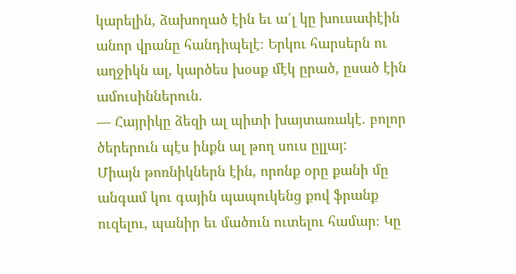կարելին, ձախողած էին եւ ա՛լ կը խուսափէին անոր վրանը հանդիպելէ։ Երկու հարսերն ու աղջիկն ալ, կարծես խօսք մէկ ըրած, ըսած էին ամուսիններուն.
— Հայրիկը ձեզի ալ պիտի խայտառակէ. բոլոր ծերերուն պէս ինքն ալ թող սուս ըլլայ:
Միայն թոռնիկներն էին, որոնք օրը քանի մը անգամ կու գային պապուկենց քով ֆրանք ուզելու, պանիր եւ մածուն ուտելու համար։ Կը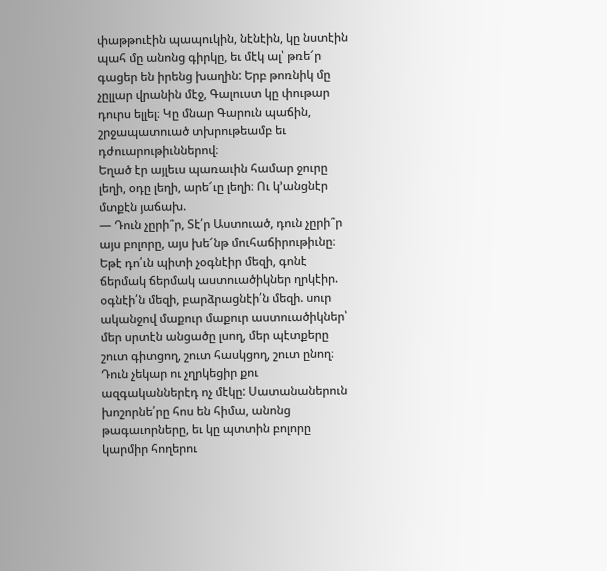փաթթուէին պապուկին, նէնէին, կը նստէին պահ մը անոնց գիրկը, եւ մէկ ալ՝ թռե՜ր գացեր են իրենց խաղին: Երբ թոռնիկ մը չըլլար վրանին մէջ, Գալուստ կը փութար դուրս ելլել։ Կը մնար Գարուն պաճին, շրջապատուած տխրութեամբ եւ դժուարութիւններով։
Եղած էր այլեւս պառաւին համար ջուրը լեղի, օդը լեղի, արե՜ւը լեղի։ Ու կ՚անցնէր մտքէն յաճախ.
— Դուն չըրի՞ր, Տէ՛ր Աստուած, դուն չըրի՞ր այս բոլորը, այս խե՜նթ մուհաճիրութիւնը։ Եթէ դո՛ւն պիտի չօգնէիր մեզի, գոնէ ճերմակ ճերմակ աստուածիկներ ղրկէիր. օգնէի՛ն մեզի, բարձրացնէի՛ն մեզի. սուր ականջով մաքուր մաքուր աստուածիկներ՝ մեր սրտէն անցածը լսող, մեր պէտքերը շուտ գիտցող, շուտ հասկցող, շուտ ընող։ Դուն չեկար ու չղրկեցիր քու ազգականներէդ ոչ մէկը: Սատանաներուն խոշորնե՛րը հոս են հիմա, անոնց թագաւորները, եւ կը պտտին բոլորը կարմիր հողերու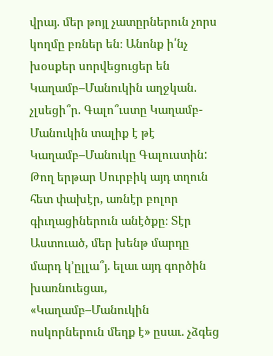վրայ. մեր թոյլ չատըրներուն չորս կողմը բռներ են։ Անոնք ի՛նչ խօսքեր սորվեցուցեր են Կաղամբ–Մանուկին աղջկան. չլսեցի՞ր. Գալո՞ւստը Կաղամբ-Մանուկին տալիք է թէ Կաղամբ–Մանուկը Գալուստին: Թող երթար Սուրբիկ այդ տղուն հետ փախէր, առնէր բոլոր գիւղացիներուն անէծքը։ Տէր Աստուած, մեր խենթ մարդը մարդ կ՚ըլլա՞յ. ելաւ այդ գործին խառնուեցաւ, «Կաղամբ–Մանուկին ոսկորներուն մեղք է» ըսաւ. չձգեց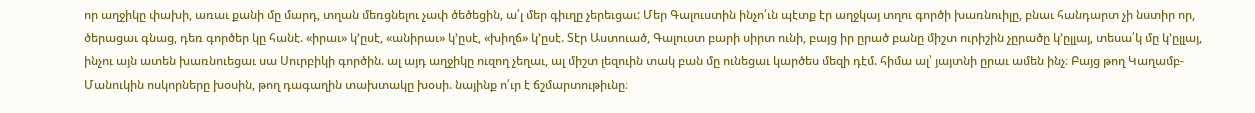որ աղջիկը փախի, առաւ քանի մը մարդ, տղան մեռցնելու չափ ծեծեցին, ա՛լ մեր գիւղը չերեւցաւ: Մեր Գալուստին ինչո՛ւն պէտք էր աղջկայ տղու գործի խառնուիլը, բնաւ հանդարտ չի նստիր որ, ծերացաւ գնաց, դեռ գործեր կը հանէ. «իրաւ» կ՚ըսէ, «անիրաւ» կ’ըսէ, «խիղճ» կ՚ըսէ. Տէր Աստուած, Գալուստ բարի սիրտ ունի, բայց իր ըրած բանը միշտ ուրիշին չըրածը կ՚ըլլայ, տեսա՛կ մը կ՚ըլլայ, ինչու այն ատեն խառնուեցաւ սա Սուրբիկի գործին. ալ այդ աղջիկը ուզող չեղաւ, ալ միշտ լեզուին տակ բան մը ունեցաւ կարծես մեզի դէմ. հիմա ալ՝ յայտնի ըրաւ ամեն ինչ։ Բայց թող Կաղամբ-Մանուկին ոսկորները խօսին, թող դագաղին տախտակը խօսի. նայինք ո՛ւր է ճշմարտութիւնը։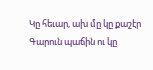Կը հեւար, ախ մը կը քաշէր Գարուն պաճին ու կը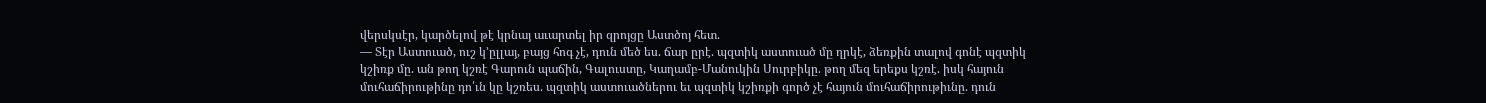վերսկսէր, կարծելով թէ կրնայ աւարտել իր զրոյցը Աստծոյ հետ.
— Տէր Աստուած, ուշ կ՚ըլլայ, բայց հոգ չէ, դուն մեծ ես. ճար ըրէ. պզտիկ աստուած մը ղրկէ, ձեռքին տալով գոնէ պզտիկ կշիռք մը. ան թող կշռէ Գարուն պաճին, Գալուստը, Կաղամբ-Մանուկին Սուրբիկը. թող մեզ երեքս կշռէ. իսկ հայուն մուհաճիրութինը դո՛ւն կը կշռես. պզտիկ աստուածներու եւ պզտիկ կշիռքի գործ չէ հայուն մուհաճիրութիւնը. դուն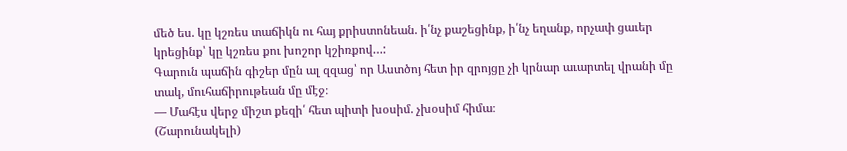մեծ ես. կը կշռես տաճիկն ու հայ քրիստոնեան. ի՛նչ քաշեցինք, ի՛նչ եղանք, որչափ ցաւեր կրեցինք՝ կը կշռես քու խոշոր կշիռքով…:
Գարուն պաճին գիշեր մըն ալ զզաց՝ որ Աստծոյ հետ իր զրոյցը չի կրնար աւարտել վրանի մը տակ, մուհաճիրութեան մը մէջ։
— Մահէս վերջ միշտ քեզի՛ հետ պիտի խօսիմ. չխօսիմ հիմա։
(Շարունակելի)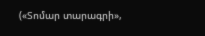(«Տոմար տարագրի»,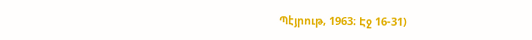Պէյրութ, 1963։ Էջ 16-31)